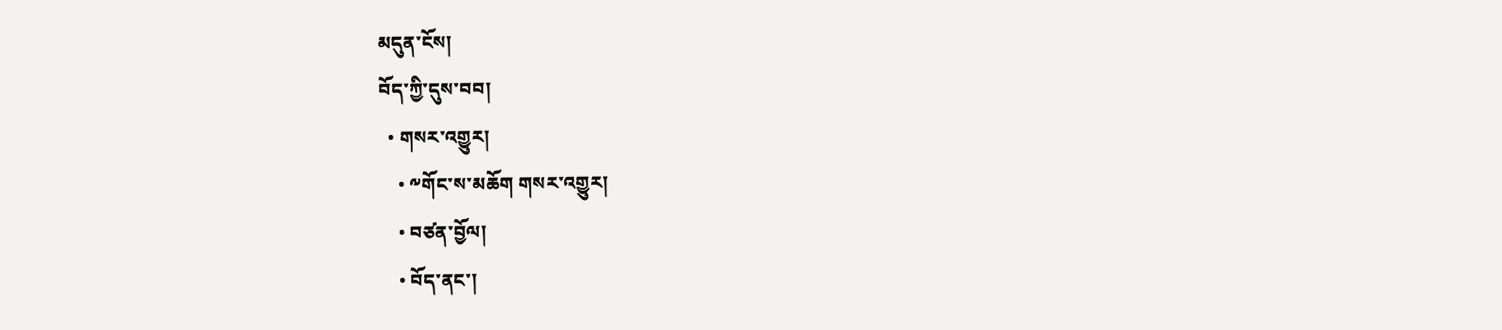མདུན་ངོས།
བོད་ཀྱི་དུས་བབ།
  • གསར་འགྱུར།
    • ༸གོང་ས་མཆོག གསར་འགྱུར།
    • བཙན་བྱོལ།
    • བོད་ནང་།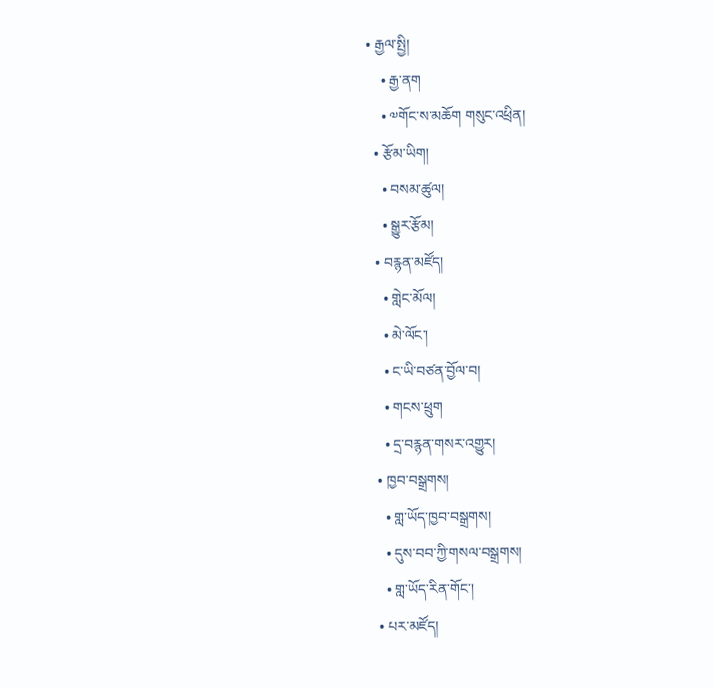• རྒྱལ་སྤྱི།
    • རྒྱ་ནག
    • ༧གོང་ས་མཆོག གསུང་འཕྲིན།
  • རྩོམ་ཡིག།
    • བསམ་ཚུལ།
    • སྒྱུར་རྩོམ།
  • བརྙན་མཛོད།
    • གླེང་མོལ།
    • མེ་ལོང་།
    • ང་ཡི་བཙན་བྱོལ་བ།
    • གངས་ཕྲུག
    • དྲ་བརྙན་གསར་འགྱུར།
  • ཁྱབ་བསྒྲགས།
    • གླ་ཡོད་ཁྱབ་བསྒྲགས།
    • དུས་བབ་ཀྱི་གསལ་བསྒྲགས།
    • གླ་ཡོད་རིན་གོང་།
  • པར་མཛོད།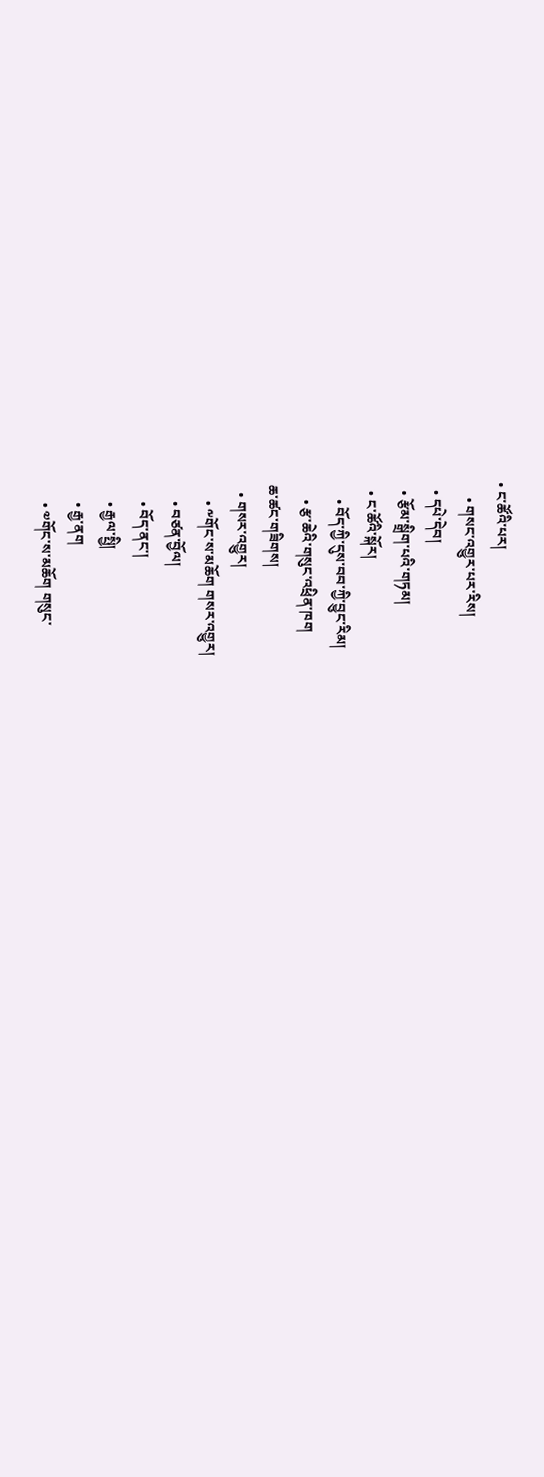• ང་ཚོའི་པར།
    • གསང་འགྱུར་པར་རིས།
  • དཔེ་དེབ།
  • རྩོམ་སྒྲིག་པའི་གཏམ།
  • ང་ཚོའི་སྐོར།
    • བོད་ཀྱི་དུས་བབ་ཀྱི་བྱུང་རིམ།
    • རྩ་ཆེའི་གསུང་འཕྲིན་ཁག
ཆ་ཚང་གཟིགས།
  • གསར་འགྱུར།
    • ༸གོང་ས་མཆོག གསར་འགྱུར།
    • བཙན་བྱོལ།
    • བོད་ནང་།
    • རྒྱལ་སྤྱི།
    • རྒྱ་ནག
    • ༧གོང་ས་མཆོག གསུང་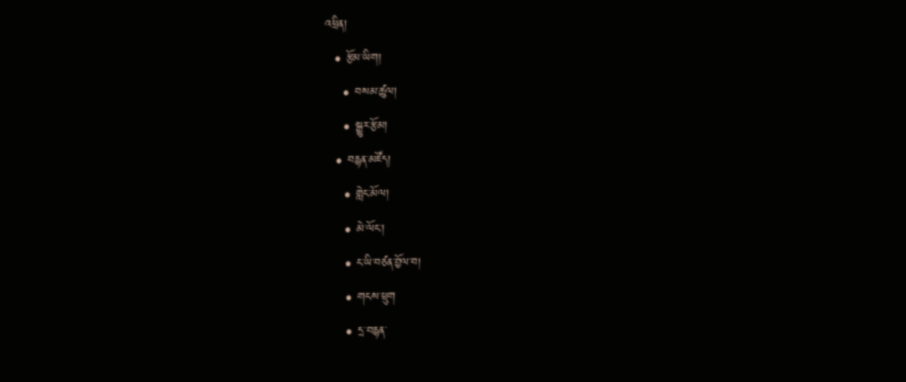འཕྲིན།
  • རྩོམ་ཡིག།
    • བསམ་ཚུལ།
    • སྒྱུར་རྩོམ།
  • བརྙན་མཛོད།
    • གླེང་མོལ།
    • མེ་ལོང་།
    • ང་ཡི་བཙན་བྱོལ་བ།
    • གངས་ཕྲུག
    • དྲ་བརྙན་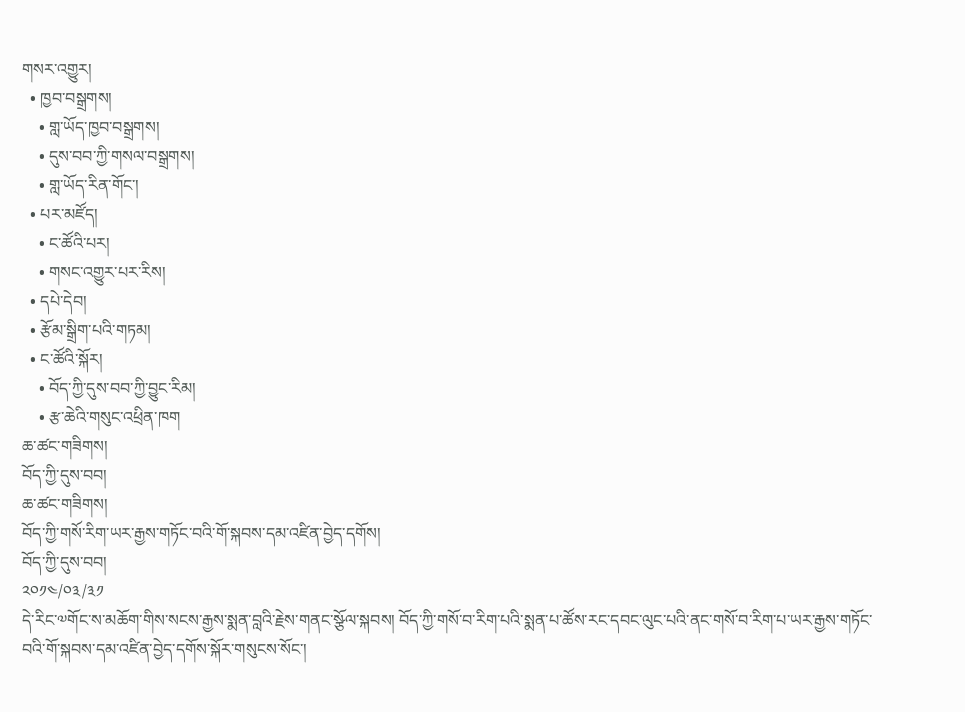གསར་འགྱུར།
  • ཁྱབ་བསྒྲགས།
    • གླ་ཡོད་ཁྱབ་བསྒྲགས།
    • དུས་བབ་ཀྱི་གསལ་བསྒྲགས།
    • གླ་ཡོད་རིན་གོང་།
  • པར་མཛོད།
    • ང་ཚོའི་པར།
    • གསང་འགྱུར་པར་རིས།
  • དཔེ་དེབ།
  • རྩོམ་སྒྲིག་པའི་གཏམ།
  • ང་ཚོའི་སྐོར།
    • བོད་ཀྱི་དུས་བབ་ཀྱི་བྱུང་རིམ།
    • རྩ་ཆེའི་གསུང་འཕྲིན་ཁག
ཆ་ཚང་གཟིགས།
བོད་ཀྱི་དུས་བབ།
ཆ་ཚང་གཟིགས།
བོད་ཀྱི་གསོ་རིག་ཡར་རྒྱས་གཏོང་བའི་གོ་སྐབས་དམ་འཛིན་བྱེད་དགོས།
བོད་ཀྱི་དུས་བབ།
༢༠༡༤/༠༣/༣༡
དེ་རིང་༧གོང་ས་མཆོག་གིས་སངས་རྒྱས་སྨན་བླའི་རྗེས་གནང་སྩོལ་སྐབས། བོད་ཀྱི་གསོ་བ་རིག་པའི་སྨན་པ་ཚོས་རང་དབང་ལུང་པའི་ནང་གསོ་བ་རིག་པ་ཡར་རྒྱས་གཏོང་བའི་གོ་སྐབས་དམ་འཛིན་བྱེད་དགོས་སྐོར་གསུངས་སོང་།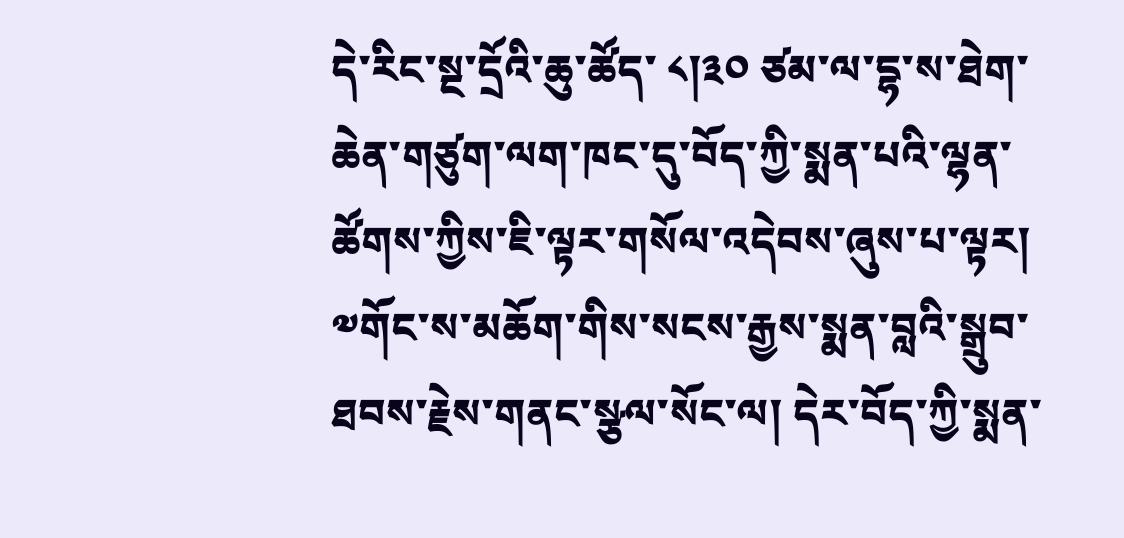དེ་རིང་སྔ་དྲོའི་ཆུ་ཚོད་ ༨།༣༠ ཙམ་ལ་དྷ་ས་ཐེག་ཆེན་གཙུག་ལག་ཁང་དུ་བོད་ཀྱི་སྨན་པའི་ལྷན་ཚོགས་ཀྱིས་ཇི་ལྟར་གསོལ་འདེབས་ཞུས་པ་ལྟར། ༧གོང་ས་མཆོག་གིས་སངས་རྒྱས་སྨན་བླའི་སྒྲུབ་ཐབས་རྗེས་གནང་སྩལ་སོང་ལ། དེར་བོད་ཀྱི་སྨན་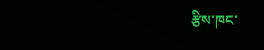རྩིས་ཁང་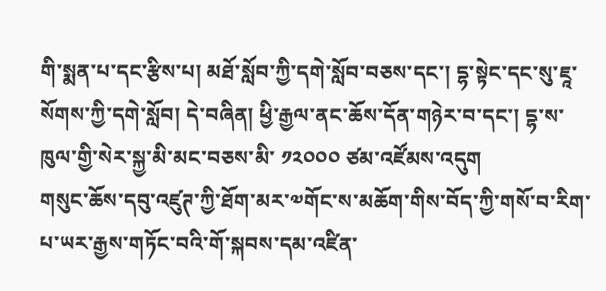གི་སྨན་པ་དང་རྩིས་པ། མཐོ་སློབ་ཀྱི་དགེ་སློབ་བཅས་དང་། དྷ་སྟེང་དང་སུ་ཇཱ་སོགས་ཀྱི་དགེ་སློབ། དེ་བཞིན། ཕྱི་རྒྱལ་ནང་ཆོས་དོན་གཉེར་བ་དང་། དྷ་ས་ཁུལ་གྱི་སེར་སྐྱ་མི་མང་བཅས་མི་ ༡༢༠༠༠ ཙམ་འཛོམས་འདུག
གསུང་ཆོས་དབུ་འཛུཊ་ཀྱི་ཐོག་མར་༧གོང་ས་མཆོག་གིས་བོད་ཀྱི་གསོ་བ་རིག་པ་ཡར་རྒྱས་གཏོང་བའི་གོ་སྐབས་དམ་འཛིན་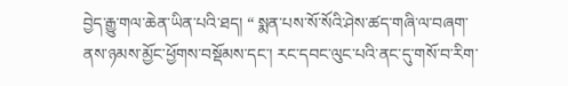བྱེད་རྒྱུ་གལ་ཆེན་ཡིན་པའི་ཐད། “ སྨན་པས་སོ་སོའི་ཤེས་ཚད་གཞི་ལ་བཞག་ནས་ཉམས་མྱོང་ཕྱོགས་བསྡོམས་དང་། རང་དབང་ལུང་པའི་ནང་དུ་གསོ་བ་རིག་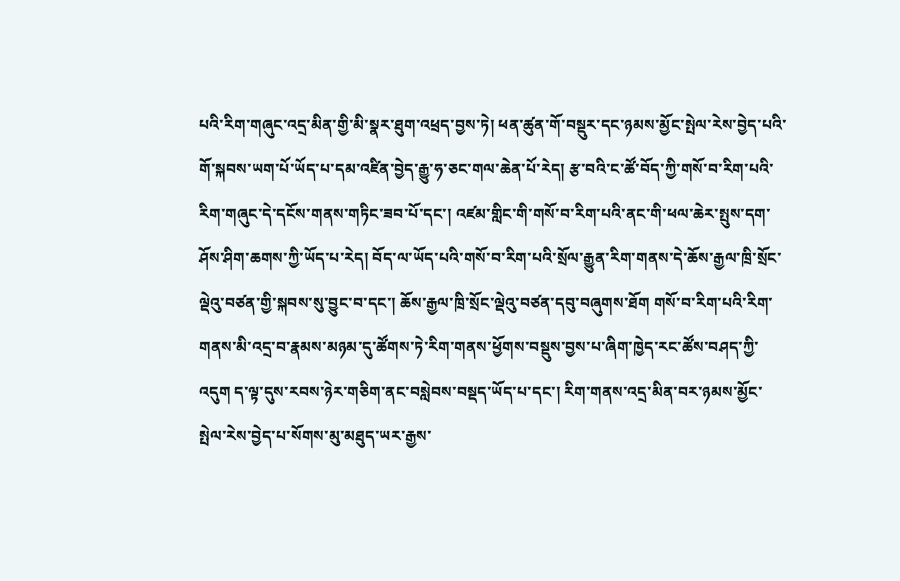པའི་རིག་གཞུང་འདྲ་མིན་གྱི་མི་སྣར་ཐུག་འཕྲད་བྱས་ཏེ། ཕན་ཚུན་གོ་བསྡུར་དང་ཉམས་མྱོང་སྤེལ་རེས་བྱེད་པའི་གོ་སྐབས་ཡག་པོ་ཡོད་པ་དམ་འཛིན་བྱེད་རྒྱུ་ཧ་ཅང་གལ་ཆེན་པོ་རེད། རྩ་བའི་ང་ཚོ་བོད་ཀྱི་གསོ་བ་རིག་པའི་རིག་གཞུང་དེ་དངོས་གནས་གཏིང་ཟབ་པོ་དང་། འཛམ་གླིང་གི་གསོ་བ་རིག་པའི་ནང་གི་ཕལ་ཆེར་སྤུས་དག་ཤོས་ཤིག་ཆགས་ཀྱི་ཡོད་པ་རེད། བོད་ལ་ཡོད་པའི་གསོ་བ་རིག་པའི་སྲོལ་རྒྱུན་རིག་གནས་དེ་ཆོས་རྒྱལ་ཁྲི་སྲོང་ལྡེའུ་བཙན་གྱི་སྐབས་སུ་བྱུང་བ་དང་། ཆོས་རྒྱལ་ཁྲི་སྲོང་ལྡེའུ་བཙན་དབུ་བཞུགས་ཐོག གསོ་བ་རིག་པའི་རིག་གནས་མི་འདྲ་བ་རྣམས་མཉམ་དུ་ཚོགས་ཏེ་རིག་གནས་ཕྱོགས་བསྡུས་བྱས་པ་ཞིག་ཁྱེད་རང་ཚོས་བཤད་ཀྱི་འདུག ད་ལྟ་དུས་རབས་ཉེར་གཅིག་ནང་བསླེབས་བསྡད་ཡོད་པ་དང་། རིག་གནས་འདྲ་མིན་བར་ཉམས་མྱོང་སྤེལ་རེས་བྱེད་པ་སོགས་མུ་མཐུད་ཡར་རྒྱས་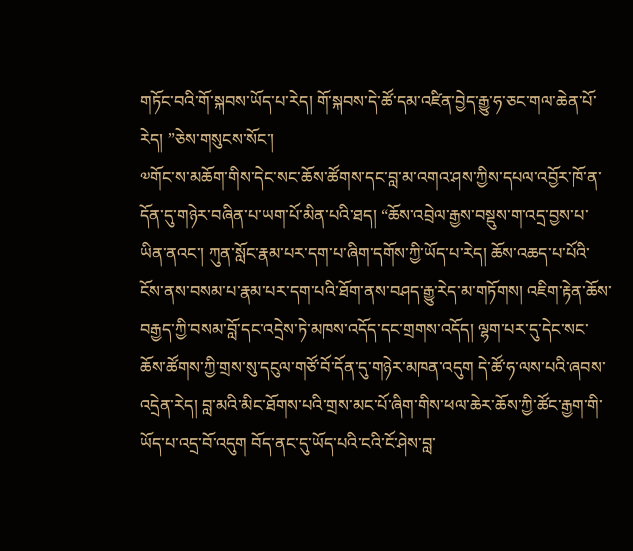གཏོང་བའི་གོ་སྐབས་ཡོད་པ་རེད། གོ་སྐབས་དེ་ཚོ་དམ་འཛིན་བྱེད་རྒྱུ་ཧ་ཅང་གལ་ཆེན་པོ་རེད། ”ཅེས་གསུངས་སོང་།
༧གོང་ས་མཆོག་གིས་དེང་སང་ཆོས་ཚོགས་དང་བླ་མ་འགའ་ཤས་ཀྱིས་དཔལ་འབྱོར་ཁོ་ན་དོན་དུ་གཉེར་བཞིན་པ་ཡག་པོ་མིན་པའི་ཐད། “ཆོས་འབྲེལ་རྒྱས་བསྡུས་ག་འདྲ་བྱས་པ་ཡིན་ནའང་། ཀུན་སློང་རྣམ་པར་དག་པ་ཞིག་དགོས་ཀྱི་ཡོད་པ་རེད། ཆོས་འཆད་པ་པོའི་ངོས་ནས་བསམ་པ་རྣམ་པར་དག་པའི་ཐོག་ནས་བཤད་རྒྱུ་རེད་མ་གཏོགས། འཇིག་རྟེན་ཆོས་བརྒྱད་ཀྱི་བསམ་བློ་དང་འདྲེས་ཏེ་མཁས་འདོད་དང་གྲགས་འདོད། ལྷག་པར་དུ་དེང་སང་ཆོས་ཚོགས་ཀྱི་གྲས་སུ་དངུལ་གཙོ་བོ་དོན་དུ་གཉེར་མཁན་འདུག དེ་ཚོ་ཧ་ལས་པའི་ཞབས་འདྲེན་རེད། བླ་མའི་མིང་ཐོགས་པའི་གྲས་མང་པོ་ཞིག་གིས་ཕལ་ཆེར་ཆོས་ཀྱི་ཚོང་རྒྱག་གི་ཡོད་པ་འདྲ་བོ་འདུག བོད་ནང་དུ་ཡོད་པའི་ངའི་ངོ་ཤེས་བླ་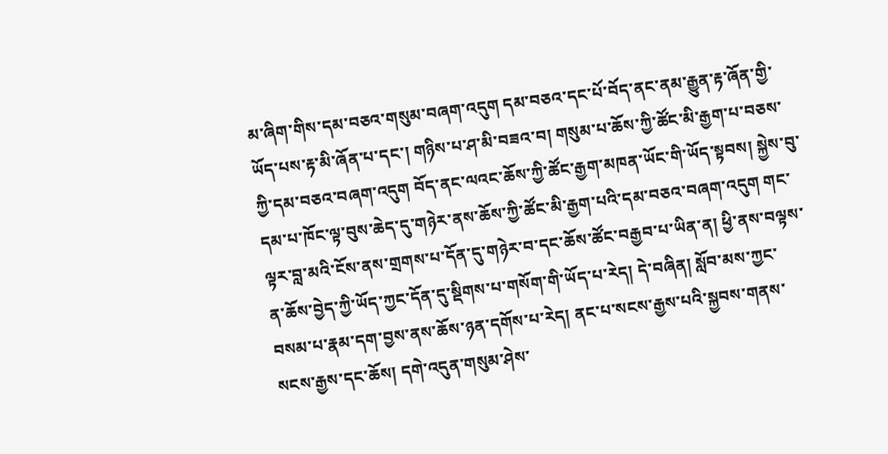མ་ཞིག་གིས་དམ་བཅའ་གསུམ་བཞག་འདུག དམ་བཅའ་དང་པོ་བོད་ནང་ནམ་རྒྱུན་རྟ་ཞོན་གྱི་ཡོད་པས་རྟ་མི་ཞོན་པ་དང་། གཉིས་པ་ཤ་མི་བཟའ་བ། གསུམ་པ་ཆོས་ཀྱི་ཚོང་མི་རྒྱག་པ་བཅས་ཀྱི་དམ་བཅའ་བཞག་འདུག བོད་ནང་ལའང་ཆོས་ཀྱི་ཚོང་རྒྱག་མཁན་ཡོང་གི་ཡོད་སྟབས། སྐྱེས་བུ་དམ་པ་ཁོང་ལྟ་བུས་ཆེད་དུ་གཉེར་ནས་ཆོས་ཀྱི་ཚོང་མི་རྒྱག་པའི་དམ་བཅའ་བཞག་འདུག གང་ལྟར་བླ་མའི་ངོས་ནས་གྲགས་པ་དོན་དུ་གཉེར་བ་དང་ཆོས་ཚོང་བརྒྱབ་པ་ཡིན་ན། ཕྱི་ནས་བལྟས་ན་ཆོས་བྱེད་ཀྱི་ཡོད་ཀྱང་དོན་དུ་སྡིགས་པ་གསོག་གི་ཡོད་པ་རེད། དེ་བཞིན། སློབ་མས་ཀྱང་བསམ་པ་རྣམ་དག་བྱས་ནས་ཆོས་ཉན་དགོས་པ་རེད། ནང་པ་སངས་རྒྱས་པའི་སྐྱབས་གནས་སངས་རྒྱས་དང་ཆོས། དགེ་འདུན་གསུམ་ཤེས་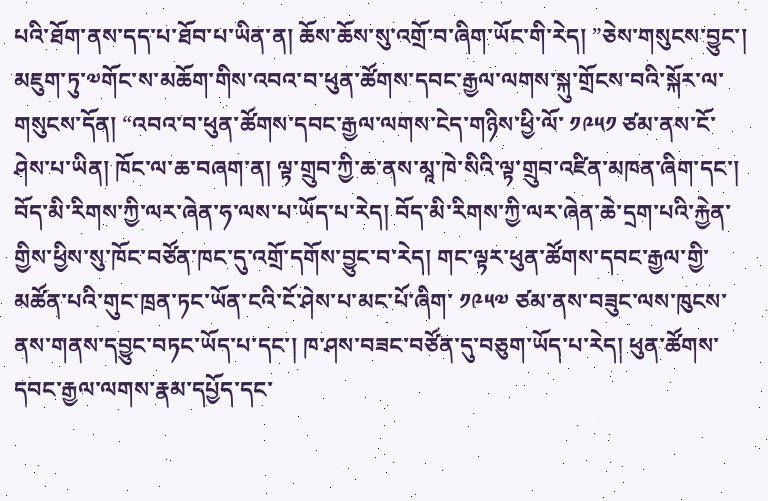པའི་ཐོག་ནས་དད་པ་ཐོབ་པ་ཡིན་ན། ཆོས་ཆོས་སུ་འགྲོ་བ་ཞིག་ཡོང་གི་རེད། ”ཅེས་གསུངས་བྱུང་།
མཇུག་ཏུ་༧གོང་ས་མཆོག་གིས་འབའ་བ་ཕུན་ཚོགས་དབང་རྒྱལ་ལགས་སྐུ་གྲོངས་བའི་སྐོར་ལ་གསུངས་དོན། “འབའ་བ་ཕུན་ཚོགས་དབང་རྒྱལ་ལགས་ངེད་གཉིས་ཕྱི་ལོ་ ༡༩༥༡ ཙམ་ནས་ངོ་ཤེས་པ་ཡིན། ཁོང་ལ་ཆ་བཞག་ན། ལྟ་གྲུབ་ཀྱི་ཆ་ནས་མཱ་ཁེ་སིའི་ལྟ་གྲུབ་འཛིན་མཁན་ཞིག་དང་། བོད་མི་རིགས་ཀྱི་ལར་ཞེན་ཧ་ལས་པ་ཡོད་པ་རེད། བོད་མི་རིགས་ཀྱི་ལར་ཞེན་ཆེ་དྲག་པའི་རྐྱེན་གྱིས་ཕྱིས་སུ་ཁོང་བཙོན་ཁང་དུ་འགྲོ་དགོས་བྱུང་བ་རེད། གང་ལྟར་ཕུན་ཚོགས་དབང་རྒྱལ་གྱི་མཚོན་པའི་གུང་ཁྲན་ཏང་ཡོན་ངའི་ངོ་ཤེས་པ་མང་པོ་ཞིག་ ༡༩༥༧ ཙམ་ནས་བཟུང་ལས་ཁུངས་ནས་གནས་དབྱུང་བཏང་ཡོད་པ་དང་། ཁ་ཤས་བཟང་བཙོན་དུ་བཅུག་ཡོད་པ་རེད། ཕུན་ཚོགས་དབང་རྒྱལ་ལགས་རྣམ་དཔྱོད་དང་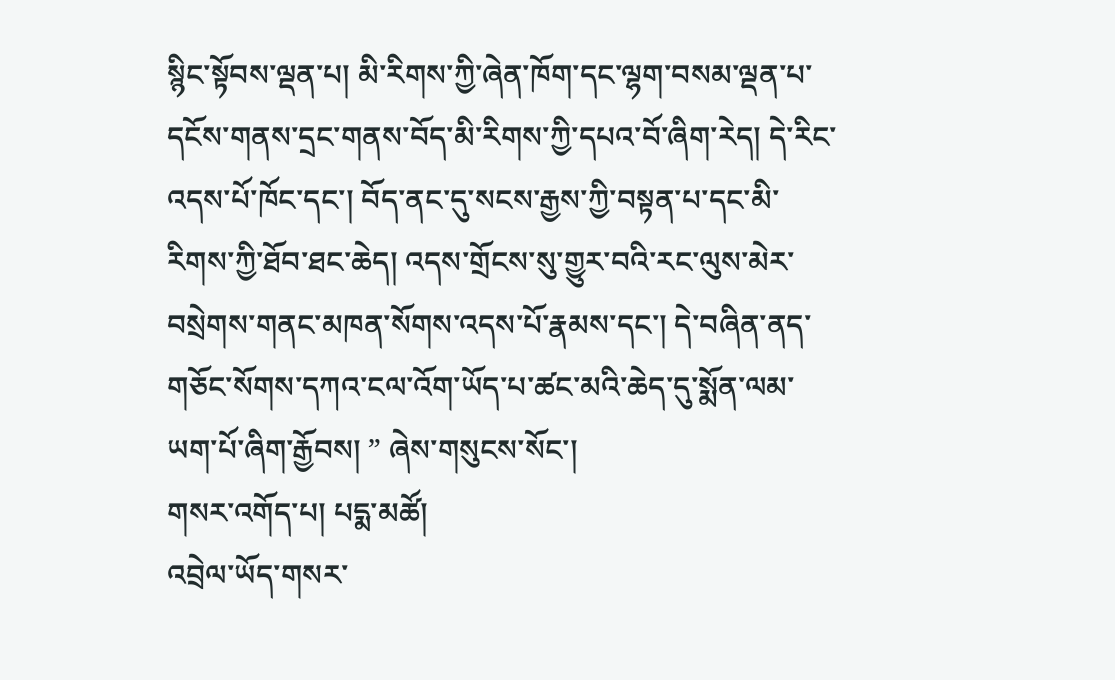སྙིང་སྟོབས་ལྡན་པ། མི་རིགས་ཀྱི་ཞེན་ཁོག་དང་ལྷག་བསམ་ལྡན་པ་དངོས་གནས་དྲང་གནས་བོད་མི་རིགས་ཀྱི་དཔའ་བོ་ཞིག་རེད། དེ་རིང་འདས་པོ་ཁོང་དང་། བོད་ནང་དུ་སངས་རྒྱས་ཀྱི་བསྟན་པ་དང་མི་རིགས་ཀྱི་ཐོབ་ཐང་ཆེད། འདས་གྲོངས་སུ་གྱུར་བའི་རང་ལུས་མེར་བསྲེགས་གནང་མཁན་སོགས་འདས་པོ་རྣམས་དང་། དེ་བཞིན་ནད་གཅོང་སོགས་དཀའ་ངལ་འོག་ཡོད་པ་ཚང་མའི་ཆེད་དུ་སྨོན་ལམ་ཡག་པོ་ཞིག་རྒྱོབས། ” ཞེས་གསུངས་སོང་།
གསར་འགོད་པ། པདྨ་མཚོ།
འབྲེལ་ཡོད་གསར་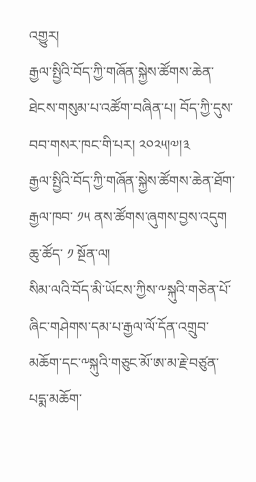འགྱུར།
རྒྱལ་སྤྱིའི་བོད་ཀྱི་གཞོན་སྐྱེས་ཚོགས་ཆེན་ཐེངས་གསུམ་པ་འཚོག་བཞིན་པ། བོད་ཀྱི་དུས་བབ་གསར་ཁང་གི་པར། ༢༠༢༥།༧།༣
རྒྱལ་སྤྱིའི་བོད་ཀྱི་གཞོན་སྐྱེས་ཚོགས་ཆེན་ཐོག་རྒྱལ་ཁབ་ ༡༥ ནས་ཚོགས་ཞུགས་བྱས་འདུག
ཆུ་ཚོད་ ༡ སྔོན་ལ།
སིམ་ལའི་བོད་མི་ཡོངས་ཀྱིས་༸སྐུའི་གཅེན་པོ་ཞིང་གཤེགས་དམ་པ་རྒྱལ་ལོ་དོན་འགྲུབ་མཆོག་དང་༸སྐུའི་གཅུང་མོ་ཨ་མ་རྗེ་བཙུན་པདྨ་མཆོག་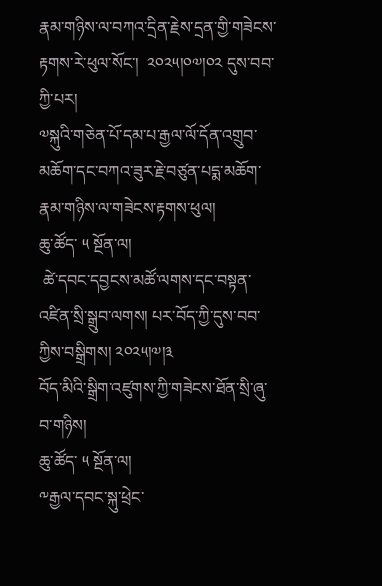རྣམ་གཉིས་ལ་བཀའ་དྲིན་རྗེས་དྲན་གྱི་གཟེངས་རྟགས་རེ་ཕུལ་སོང་།  ༢༠༢༥།༠༧།༠༢ དུས་བབ་ཀྱི་པར།
༧སྐུའི་གཅེན་པོ་དམ་པ་རྒྱལ་ལོ་དོན་འགྲུབ་མཆོག་དང་བཀའ་ཟུར་རྗེ་བཙུན་པདྨ་མཆོག་རྣམ་གཉིས་ལ་གཟེངས་རྟགས་ཕུལ།
ཆུ་ཚོད་ ༥ སྔོན་ལ།
 ཚེ་དབང་དབྱངས་མཚོ་ལགས་དང་བསྟན་འཛིན་སྲི་སྒྲུབ་ལགས། པར་བོད་ཀྱི་དུས་བབ་ཀྱིས་བསྒྲིགས། ༢༠༢༥།༧།༣
བོད་མིའི་སྒྲིག་འཛུགས་ཀྱི་གཟེངས་ཐོན་སྲི་ཞུ་བ་གཉིས།
ཆུ་ཚོད་ ༥ སྔོན་ལ།
༸རྒྱལ་དབང་སྐུ་ཕྲེང་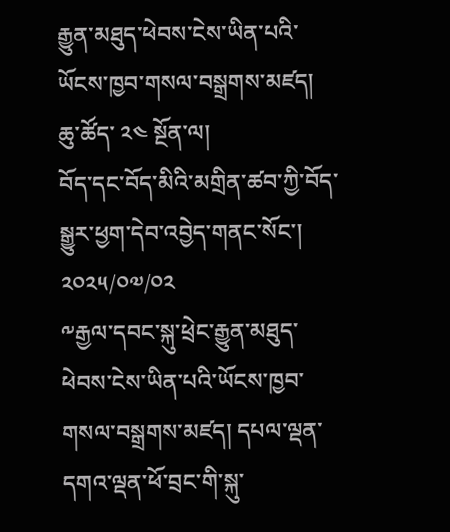རྒྱུན་མཐུད་ཕེབས་ངེས་ཡིན་པའི་ཡོངས་ཁྱབ་གསལ་བསྒྲགས་མཛད།
ཆུ་ཚོད་ ༢༤ སྔོན་ལ།
བོད་དང་བོད་མིའི་མགྲིན་ཚབ་ཀྱི་བོད་སྒྱུར་ཕྱག་དེབ་འབྱེད་གནང་སོང་།
༢༠༢༥/༠༧/༠༢
༸རྒྱལ་དབང་སྐུ་ཕྲེང་རྒྱུན་མཐུད་ཕེབས་ངེས་ཡིན་པའི་ཡོངས་ཁྱབ་གསལ་བསྒྲགས་མཛད། དཔལ་ལྡན་དགའ་ལྡན་ཕོ་བྲང་གི་སྐུ་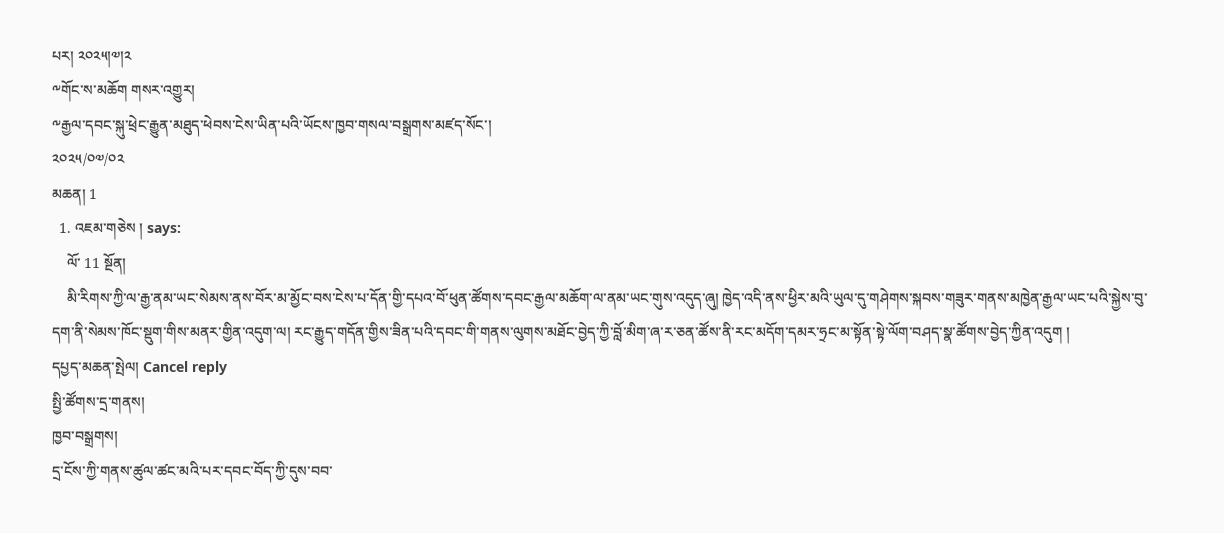པར། ༢༠༢༥།༧།༢
༸གོང་ས་མཆོག གསར་འགྱུར།
༸རྒྱལ་དབང་སྐུ་ཕྲེང་རྒྱུན་མཐུད་ཕེབས་ངེས་ཡིན་པའི་ཡོངས་ཁྱབ་གསལ་བསྒྲགས་མཛད་སོང་།
༢༠༢༥/༠༧/༠༢
མཆན། 1
  1. འཇམ་གཅེས ། says:
    ལོ་ 11 སྔོན།
    མི་རིགས་ཀྱི་ལ་རྒྱ་ནམ་ཡང་སེམས་ནས་བོར་མ་མྱོང་བས་ངེས་པ་དོན་གྱི་དཔའ་བོ་ཕུན་ཚོགས་དབང་རྒྱལ་མཆོག་ལ་ནམ་ཡང་གུས་འདུད་ཞུ། ཁྱེད་འདི་ནས་ཕྱིར་མའི་ཡུལ་དུ་གཤེགས་སྐབས་གཟུར་གནས་མཁྱེན་རྒྱལ་ཡང་པའི་སྐྱེས་བུ་དག་ནི་སེམས་ཁོང་སྡུག་གིས་མནར་གྱིན་འདུག་ལ། རང་རྒྱུད་གདོན་གྱིས་ཟིན་པའི་དབང་གི་གནས་ལུགས་མཐོང་བྱེད་ཀྱི་བློ་མིག་ཞ་ར་ཅན་ཚོས་ནི་རང་མདོག་དམར་ཧྲང་མ་སྟོན་སྟེ་ལོག་བཤད་སྣ་ཚོགས་བྱེད་ཀྱིན་འདུག །
དཔྱད་མཆན་སྤེལ། Cancel reply
སྤྱི་ཚོགས་དྲ་གནས།
ཁྱབ་བསྒྲགས།
དྲ་ངོས་ཀྱི་གནས་ཚུལ་ཚང་མའི་པར་དབང་བོད་ཀྱི་དུས་བབ་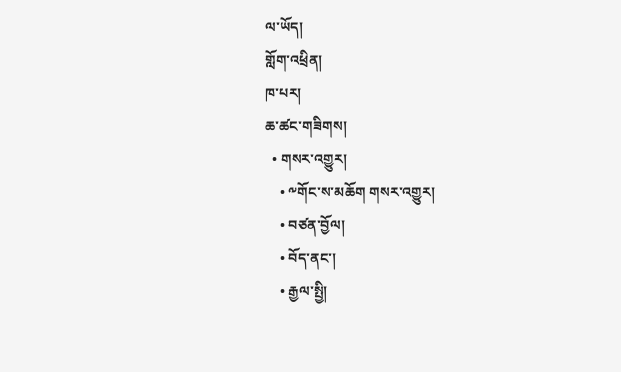ལ་ཡོད།
གློག་འཕྲིན།
ཁ་པར།
ཆ་ཚང་གཟིགས།
  • གསར་འགྱུར།
    • ༸གོང་ས་མཆོག གསར་འགྱུར།
    • བཙན་བྱོལ།
    • བོད་ནང་།
    • རྒྱལ་སྤྱི།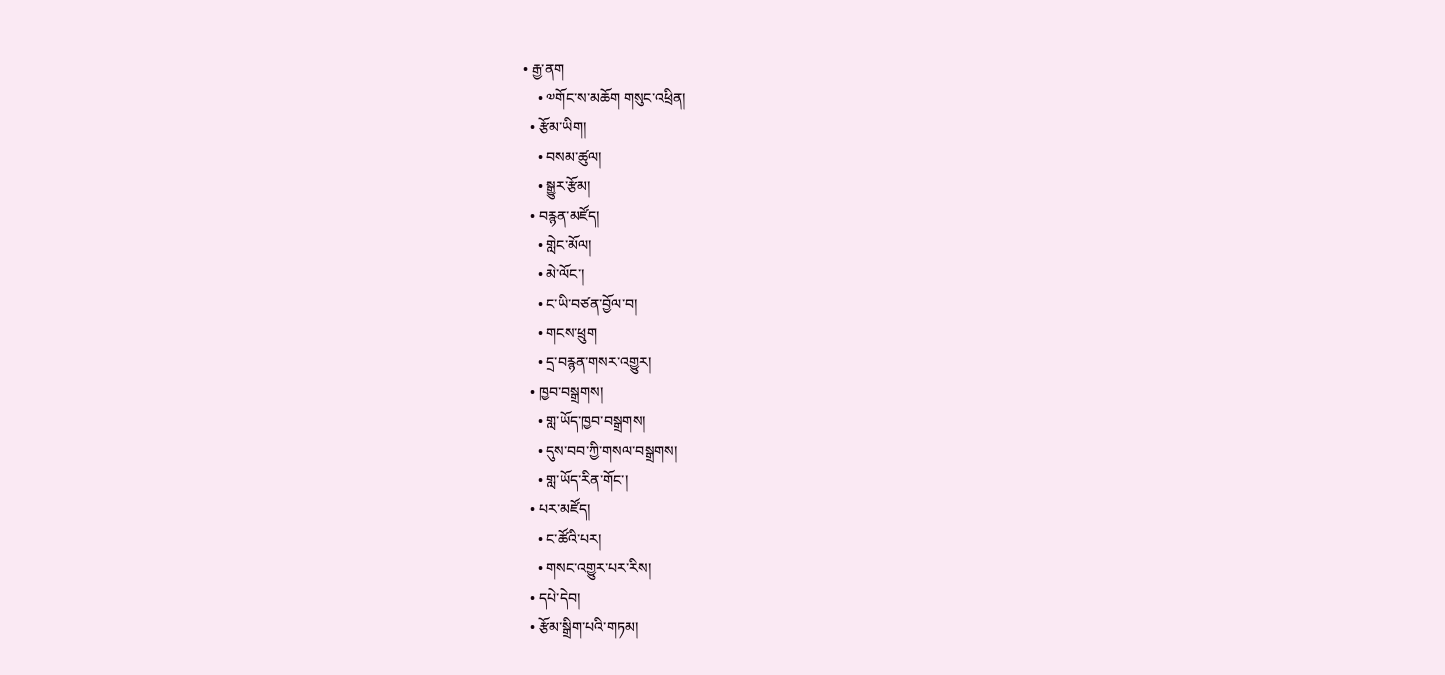• རྒྱ་ནག
    • ༧གོང་ས་མཆོག གསུང་འཕྲིན།
  • རྩོམ་ཡིག།
    • བསམ་ཚུལ།
    • སྒྱུར་རྩོམ།
  • བརྙན་མཛོད།
    • གླེང་མོལ།
    • མེ་ལོང་།
    • ང་ཡི་བཙན་བྱོལ་བ།
    • གངས་ཕྲུག
    • དྲ་བརྙན་གསར་འགྱུར།
  • ཁྱབ་བསྒྲགས།
    • གླ་ཡོད་ཁྱབ་བསྒྲགས།
    • དུས་བབ་ཀྱི་གསལ་བསྒྲགས།
    • གླ་ཡོད་རིན་གོང་།
  • པར་མཛོད།
    • ང་ཚོའི་པར།
    • གསང་འགྱུར་པར་རིས།
  • དཔེ་དེབ།
  • རྩོམ་སྒྲིག་པའི་གཏམ།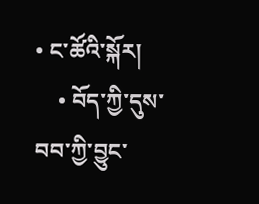• ང་ཚོའི་སྐོར།
    • བོད་ཀྱི་དུས་བབ་ཀྱི་བྱུང་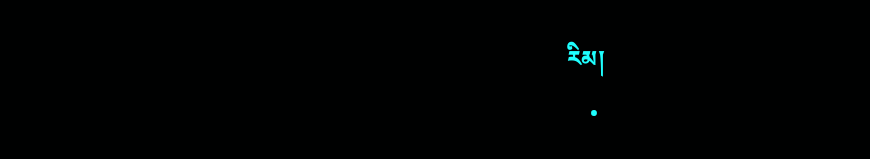རིམ།
    •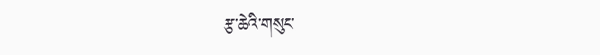རྩ་ཆེའི་གསུང་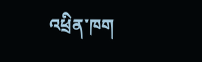འཕྲིན་ཁག